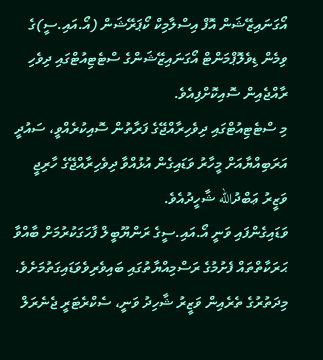އޯގަނައިޒޭޝަން އޮފް އިސްލާމިކް ކޯޕަރޭޝަން (އޯ.އައި.ސީ)ގެ ވިމެން ޑިވެލޮޕްމަންޓް އޯގަނައިޒޭޝަންގެ ސްޓެޓިއުޓްގައި ދިވެހި ރާއްޖެއިން ސޮއިކޮށްފިއެވެ.
މި ސްޓެޓިއުޓްގައި ދިވެހިރާއްޖޭގެ ފަރާތުން ސޮއިކުރެއްވީ، ސައުދީ އަރަބިއްޔާއަށް މީހާރު ވަޑައިގެން އުޅުއްވާ ދިވެހިރާއްޖޭގެ ހާރިޖީ ވަޒީރު ޢަބްދުالله ޝާހީދުއެވެ.
ވަޑައިގެންފައި ވަނީ އޯ.އައި.ސީގެ ރަންޔޫބީލް ފާހަގަކުރުމަށް ބާއްވާ ޙަރަކާތްތައް ފެށުމުގެ ރަސްމިއްޔާތުގައި ބައިވެރިވެވަޑައިގަތުމަށެވެ. މިދަތުރުގެ ތެރެއިން ވަޒީރު ޝާހިދު ވަނީ، ސެކްރެޓަރީ ޖެނެރަލް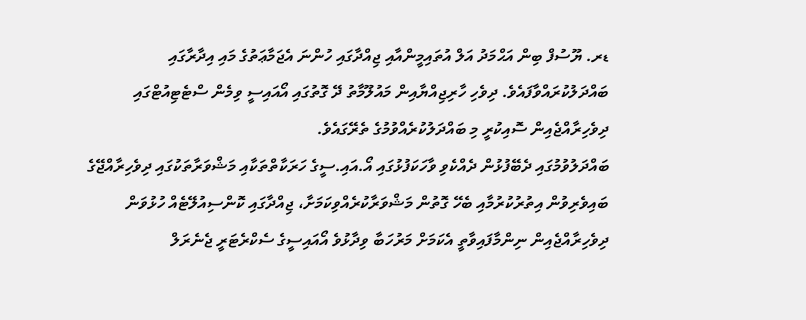ޑރ. ޔޫސުފް ބިން އަޙްމަދު އަލް އުތައިމީންއާއި ޖިއްދާގައި ހުންނަ އެޖަމާޢަތުގެ މައި އިދާރާގައި ބައްދަލުކުރައްވާފައެވެ. ދިވެހި ހާރިޖިއްޔާއިން މައުލޫމާތު ދޭ ގޮތުގައި އޯއައިސީ ވިމެން ސްޓެޓިއުޓްގައި ދިވެހިރާއްޖެއިން ސޮއިކުރީ މި ބައްދަލުކުރެއްވުމުގެ ތެރޭގައެވެ.
ބައްދަލުވުމުގައި ދެބޭފުޅުން ދެއްކެވި ވާހަކަފުޅުގައި އޯ.އައި.ސީގެ ހަރަކާތްތަކާއި މަޝްވަރާތަކުގައި ދިވެހިރާއްޖޭގެ ބައިވެރިވުން އިތުރުކުރުމާއި ބެހޭ ގޮތުން މަޝްވަރާކުރެއްވިކަމަށާ، ޖިއްދާގައި ކޮންސިއުލޭޓެއް ހުޅުވަން ދިވެހިރާއްޖެއިން ނިންމާފައިވާތީ އެކަމަށް މަރުހަބާ ވިދާޅުވެ އޯއައިސީގެ ސެކްރެޓަރީ ޖެނެރަލް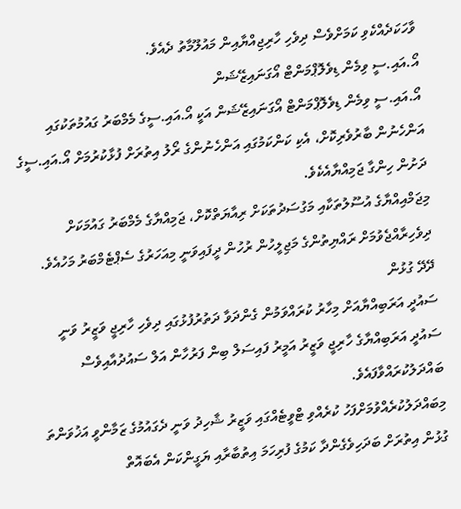ވާހަކަދެއްކެވި ކަމަށްވެސް ދިވެހި ހާރިޖިއްޔާއިން މައުލޫމާތު ދެއެވެ.
އޯ.އައި.ސީ ވިމެން ޑިވެލޮޕްމަންޓް އޯގަނައިޒޭޝަން
އޯ.އައި.ސީ ވިމެން ޑިވެލޮޕްމަންޓް އޯގަނައިޒޭޝަން އަކީ އޯ.އައި.ސީގެ މެމްބަރު ގައުމުތަކުގައި އަންހެނުން ބާރުވެރިކޮށް، އެކި ކަންކަމުގައި އަންހެނުންގެ ރޯލު އިތުރަށް ފުޅާކުރުމަށް އޯ.އައި.ސީގެ ދަށުން ހިންގާ ޖަމިއްޔާއެކެވެ.
މިޖަމްއިއްޔާގެ އުސޫލުތަކާއި މަގުސަދުތަކަށް ރިއާޔަތްކޮށް، ޖަމިއްޔާގެ މެމްބަރު ގައުމަކަށް ދިވެހިރާއްޖެވުމަށް ރައްޔިތުންގެ މަޖިލީހުން ރުހުން ދީފައިވަނީ މިއަހަރުގެ ސެޕްޓެމްބަރު މަހުއެވެ.
ދޭދޭ ގުޅުން
ސައުދީ އަރަބިއްޔާއަށް މިހާރު ކުރައްވަމުން ގެންދަވާ ދަތުރުފުޅުގައި ދިވެހި ހާރިޖީ ވަޒީރު ވަނީ ސައުދީ އަރަބިއްޔާގެ ހާރިޖީ ވަޒީރު އަމީރު ފައިސަލް ބިން ފަރުހާން އަލް ސައުދުއާއިވެސް ބައްދަލުކުރައްވާފައެވެ.
މިބައްދަލުކުރެއްވުމަށްފަހު ކުރެއްވި ޓްވީޓެއްގައި ވަޒީރު ޝާހިދު ވަނީ ދެގައުމުގެ ޒަމާންވީ އަޚުވަންތަ ގުޅުން އިތުރަށް ބަދަހިވެގެންދާ ކަމުގެ ފުރިހަމަ އިތުބާރާއި ޔަގީންކަން އެބައޮތް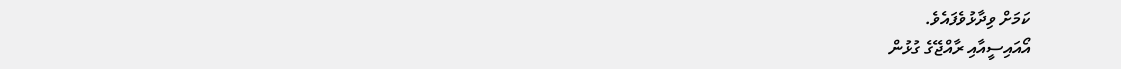ކަމަށް ވިދާޅުވެފައެވެ.
އޯއައިސީއާއި ރާއްޖޭގެ ގުޅުން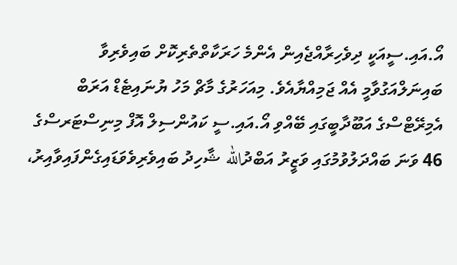އޯ.އައި.ސީއަކީ ދިވެހިރާއްޖެއިން އެންމެ ހަރަކާތްތެރިކޮށް ބައިވެރިވާ ބައިނަލްއަގުވާމީ އެއް ޖަމިއްޔާއެވެ. މިއަހަރުގެ މާޗް މަހު ޔުނައިޓެޑް އަރަބް އެމިރޭޓްސްގެ އަބޫދާބީގައި ބޭއްވި އޯ.އައި.ސީ ކައުންސިލް އޮފް މިނިސްޓަރސްގެ 46 ވަނަ ބައްދަލުވުމުގައި ވަޒީރު އަބްދުالله ޝާހިދު ބައިވެރިވެވަޑައިގެންފައިވާއިރު،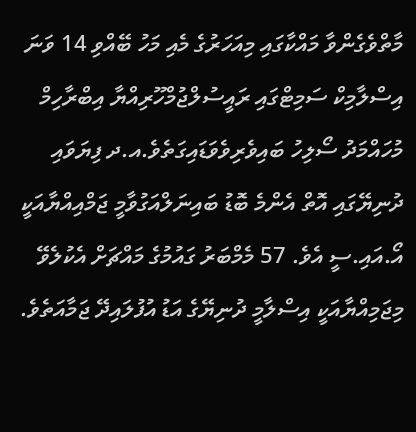މާތްވެގެންވާ މައްކާގައި މިއަހަރުގެ މެއި މަހު ބޭއްވި 14 ވަނަ އިސްލާމިކް ސަމިޓްގައި ރައީސުލްޖުމްހޫރިއްޔާ އިބްރާހިމް މުހައްމަދު ސޯލިހު ބައިވެރިވެވަޑައިގަތެވެ.އ.ދ ފިޔަވައި ދުނިޔޭގައި އޮތް އެންމެ ބޮޑު ބައިނަލްއަގުވާމީ ޖަމްއިއްޔާއަކީ އޯ.އައި.ސީ އެވެ. 57 މެމްބަރު ގައުމުގެ މައްޗަށް އެކުލެވޭ މިޖަމިއްޔާއަކީ އިސްލާމީ ދުނިޔޭގެ އަޑު އުފުލައިދޭ ޖަމާއަތެވެ.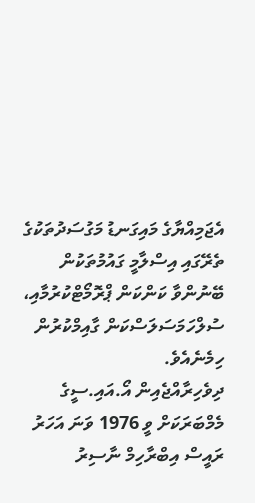އެޖަމިއްޔާގެ މައިގަނޑު މަގުސަދުތަކުގެ ތެރޭގައި އިސްލާމީ ގައުމުތަކުން ބޭނުންވާ ކަންކަން ޕްރޮމޯޓްކުރުމާއި، ސުލްހަމަސަލަސްކަން ގާއިމްކުރުން ހިމެނެއެވެ.
ދިވެހިރާއްޖެއިން އޯ.އައި.ސީގެ މެމްބަރަކަށް ވީ 1976 ވަނަ އަހަރު ރައީސް އިބްރާހިމް ނާސިރު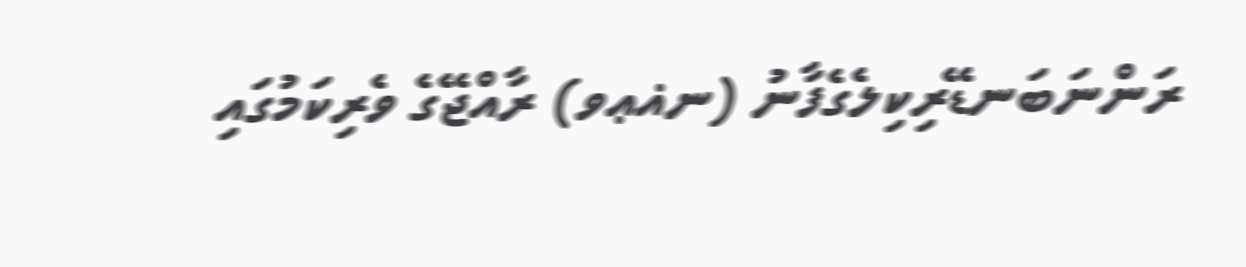ރަންނަބަނޑޭރިކިލެގެފާނު (ނޣޢވ) ރާއްޖޭގެ ވެރިކަމުގައި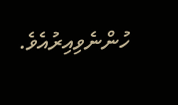ހުންނެވިއިރުއެވެ.